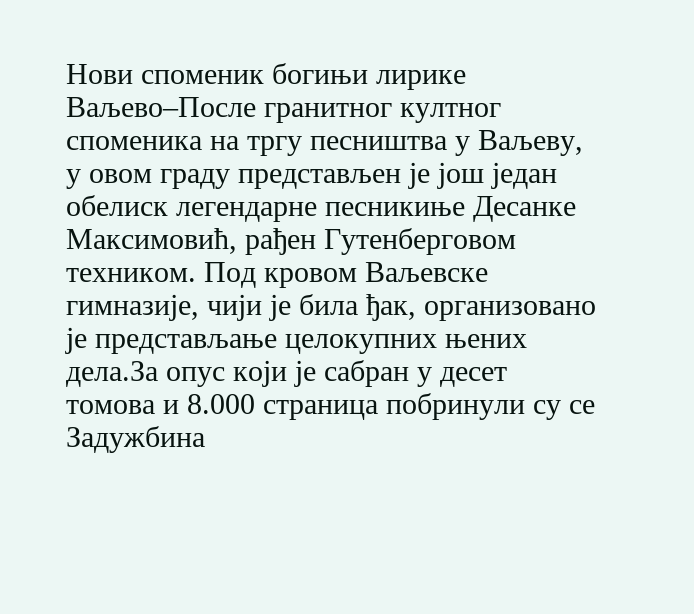Нови споменик богињи лирике
Ваљево–После гранитног култног споменика на тргу песништва у Ваљеву, у овом граду представљен је још један обелиск легендарне песникиње Десанке Максимовић, рађен Гутенберговом техником. Под кровом Ваљевске гимназије, чији је била ђак, организовано је представљање целокупних њених дела.За опус који је сабран у десет томова и 8.000 страница побринули су се Задужбина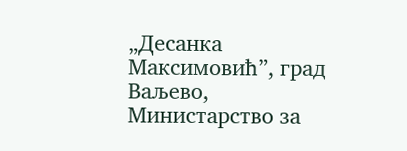„Десанка Максимовић”, град Ваљево, Министарство за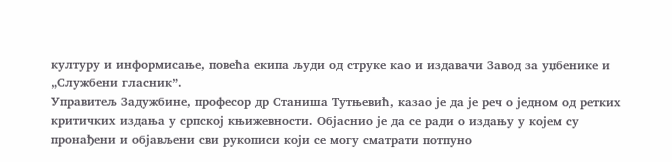културу и информисање, повећа екипа људи од струке као и издавачи Завод за уџбенике и „Службени гласник”.
Управитељ Задужбине, професор др Станиша Тутњевић, казао је да је реч о једном од ретких критичких издања у српској књижевности. Објаснио је да се ради о издању у којем су пронађени и објављени сви рукописи који се могу сматрати потпуно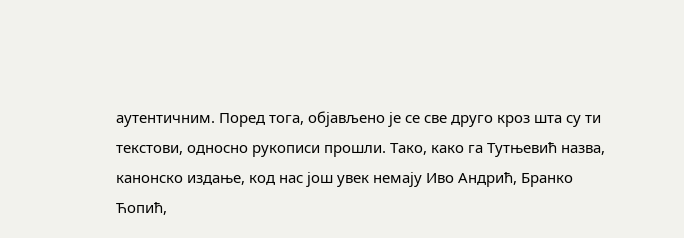аутентичним. Поред тога, објављено је се све друго кроз шта су ти текстови, односно рукописи прошли. Тако, како га Тутњевић назва, канонско издање, код нас још увек немају Иво Андрић, Бранко Ћопић,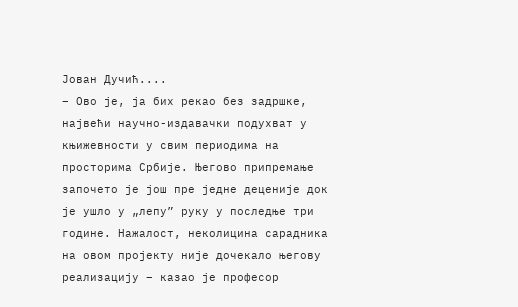Јован Дучић....
– Ово је, ја бих рекао без задршке, највећи научно-издавачки подухват у књижевности у свим периодима на просторима Србије. Његово припремање започето је још пре једне деценије док је ушло у „лепу” руку у последње три године. Нажалост, неколицина сарадника на овом пројекту није дочекало његову реализацију – казао је професор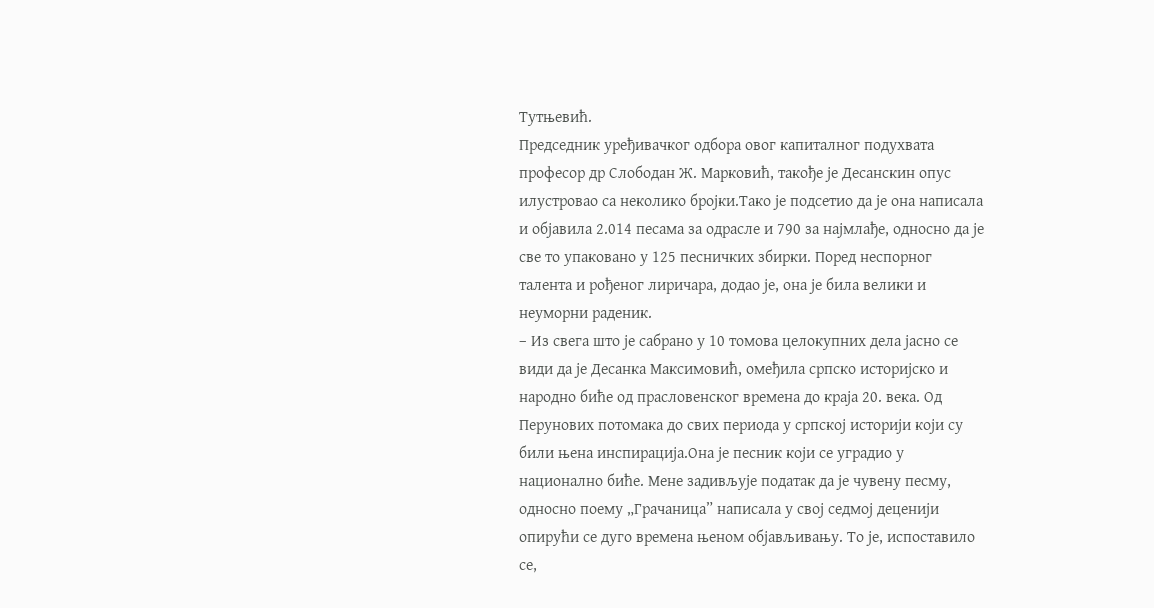Тутњевић.
Председник уређивачког одбора овог капиталног подухвата професор др Слободан Ж. Марковић, такође је Десанскин опус илустровао са неколико бројки.Тако је подсетио да је она написала и објавила 2.014 песама за одрасле и 790 за најмлађе, односно да је све то упаковано у 125 песничких збирки. Поред неспорног талента и рођеног лиричара, додао је, она је била велики и неуморни раденик.
– Из свега што је сабрано у 10 томова целокупних дела јасно се види да је Десанка Максимовић, омеђила српско историјско и народно биће од прасловенског времена до краја 20. века. Од Перунових потомака до свих периода у српској историји који су били њена инспирација.Она је песник који се уградио у национално биће. Мене задивљује податак да је чувену песму, односно поему „Грачаница” написала у свој седмој деценији опирући се дуго времена њеном објављивању. То је, испоставило се,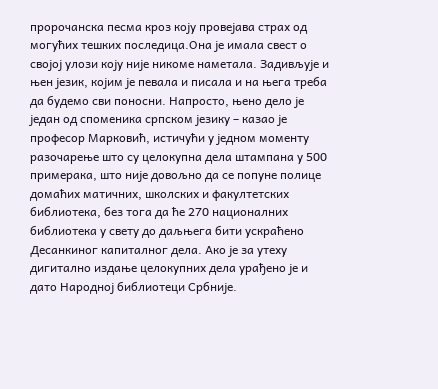пророчанска песма кроз коју провејава страх од могућих тешких последица.Она је имала свест о својој улози коју није никоме наметала. Задивљује и њен језик, којим је певала и писала и на њега треба да будемо сви поносни. Напросто, њено дело је један од споменика српском језику – казао је професор Марковић, истичући у једном моменту разочарење што су целокупна дела штампана у 500 примерака, што није довољно да се попуне полице домаћих матичних, школских и факултетских библиотека, без тога да ће 270 националних библиотека у свету до даљњега бити ускраћено Десанкиног капиталног дела. Ако је за утеху дигитално издање целокупних дела урађено је и дато Народној библиотеци Србније.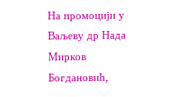На промоцији у Ваљеву др Нада Мирков Богдановић,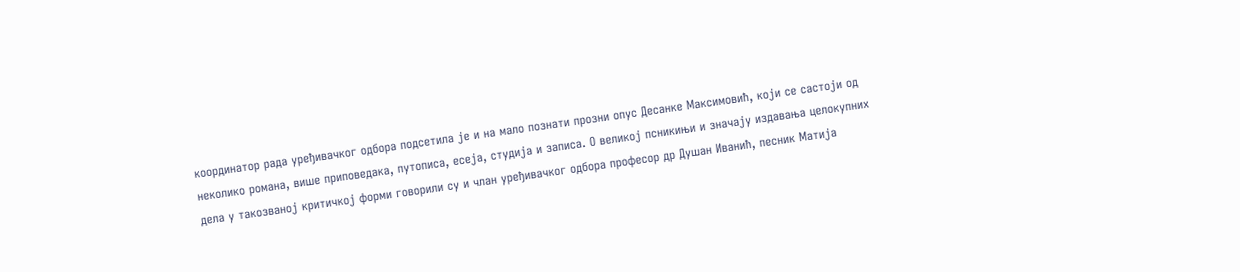координатор рада уређивачког одбора подсетила је и на мало познати прозни опус Десанке Максимовић, који се састоји од неколико романа, више приповедака, путописа, есеја, студија и записа. О великој псникињи и значају издавања целокупних дела у такозваној критичкој форми говорили су и члан уређивачког одбора професор др Душан Иванић, песник Матија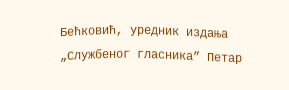Бећковић, уредник издања „Службеног гласника” Петар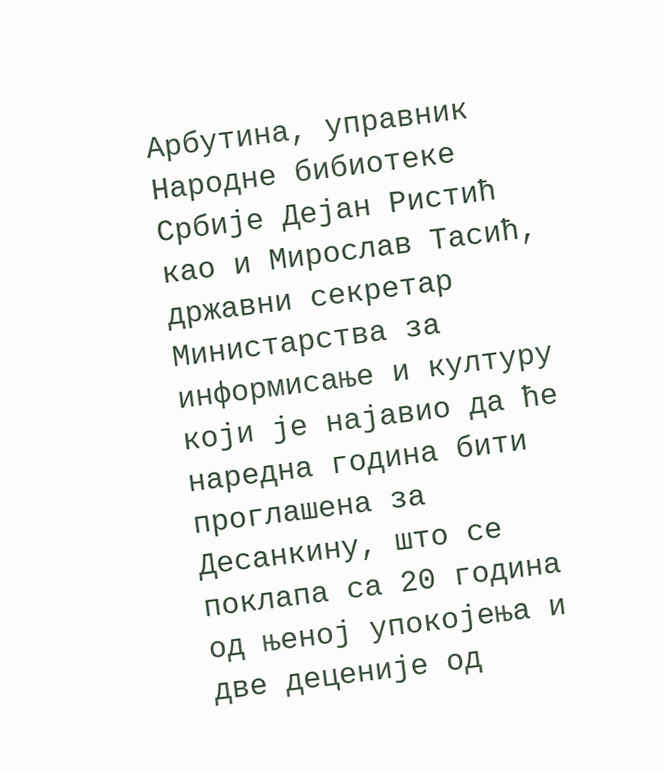Арбутина, управник Народне бибиотеке Србије Дејан Ристић као и Мирослав Тасић, државни секретар Министарства за информисање и културу који је најавио да ће наредна година бити проглашена за Десанкину, што се поклапа са 20 година од њеној упокојења и две деценије од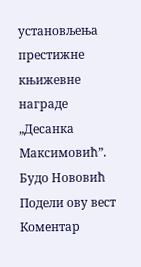установљења престижне књижевне награде „Десанка Максимовић”.
Будо Нововић
Подели ову вест
Комeнтар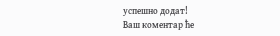успeшно додат!
Ваш комeнтар ћe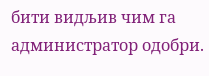бити видљив чим га администратор одобри.